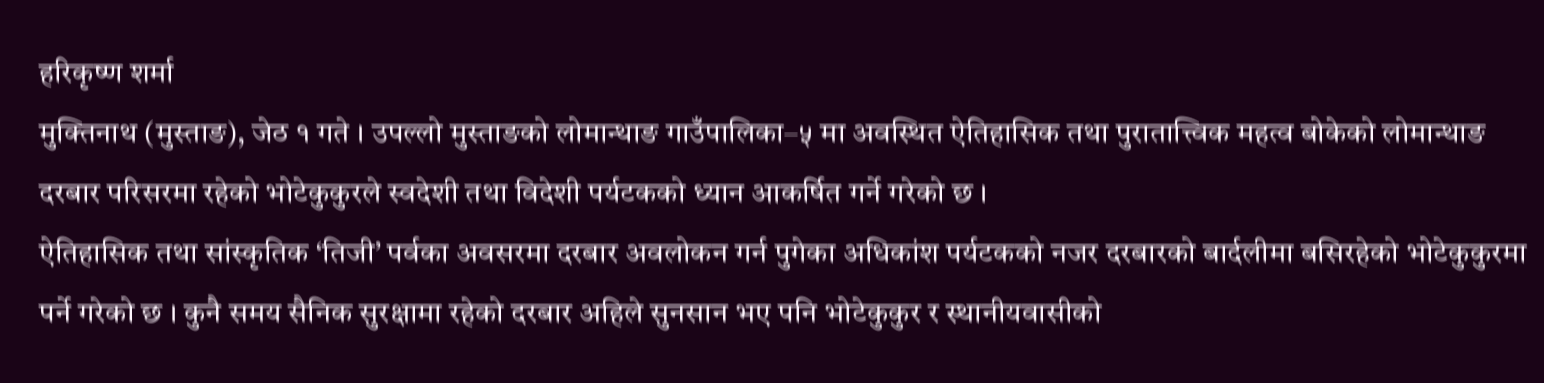हरिकृष्ण शर्मा
मुक्तिनाथ (मुस्ताङ), जेठ १ गते । उपल्लो मुस्ताङको लोमान्थाङ गाउँपालिका–५ मा अवस्थित ऐतिहासिक तथा पुरातात्त्विक महत्व बोकेको लोमान्थाङ दरबार परिसरमा रहेको भोटेकुकुरले स्वदेशी तथा विदेशी पर्यटकको ध्यान आकर्षित गर्ने गरेको छ ।
ऐतिहासिक तथा सांस्कृतिक ‘तिजी’ पर्वका अवसरमा दरबार अवलोकन गर्न पुगेका अधिकांश पर्यटकको नजर दरबारको बार्दलीमा बसिरहेको भोटेकुकुरमा पर्ने गरेको छ । कुनै समय सैनिक सुरक्षामा रहेको दरबार अहिले सुनसान भए पनि भोटेकुकुर र स्थानीयवासीको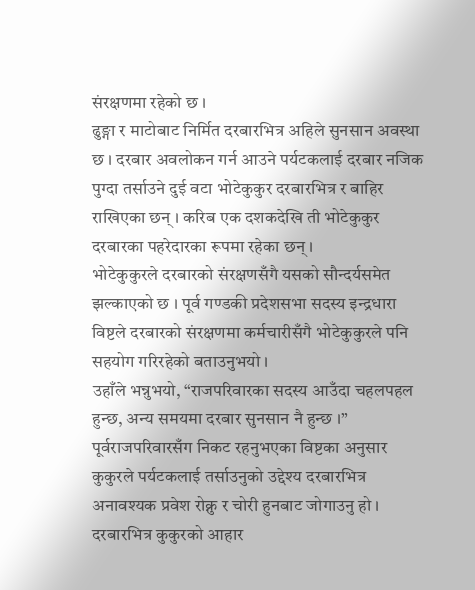संरक्षणमा रहेको छ ।
ढुङ्गा र माटोबाट निर्मित दरबारभित्र अहिले सुनसान अवस्था छ । दरबार अवलोकन गर्न आउने पर्यटकलाई दरबार नजिक पुग्दा तर्साउने दुई वटा भोटेकुकुर दरबारभित्र र बाहिर राखिएका छन् । करिब एक दशकदेखि ती भोटेकुकुर दरबारका पहरेदारका रूपमा रहेका छन् ।
भोटेकुकुरले दरबारको संरक्षणसँगै यसको सौन्दर्यसमेत झल्काएको छ । पूर्व गण्डकी प्रदेशसभा सदस्य इन्द्रधारा विष्टले दरबारको संरक्षणमा कर्मचारीसँगै भोटेकुकुरले पनि सहयोग गरिरहेको बताउनुभयो ।
उहाँले भन्नुभयो, “राजपरिवारका सदस्य आउँदा चहलपहल हुन्छ, अन्य समयमा दरबार सुनसान नै हुन्छ ।”
पूर्वराजपरिवारसँग निकट रहनुभएका विष्टका अनुसार कुकुरले पर्यटकलाई तर्साउनुको उद्देश्य दरबारभित्र अनावश्यक प्रवेश रोक्नु र चोरी हुनबाट जोगाउनु हो । दरबारभित्र कुकुरको आहार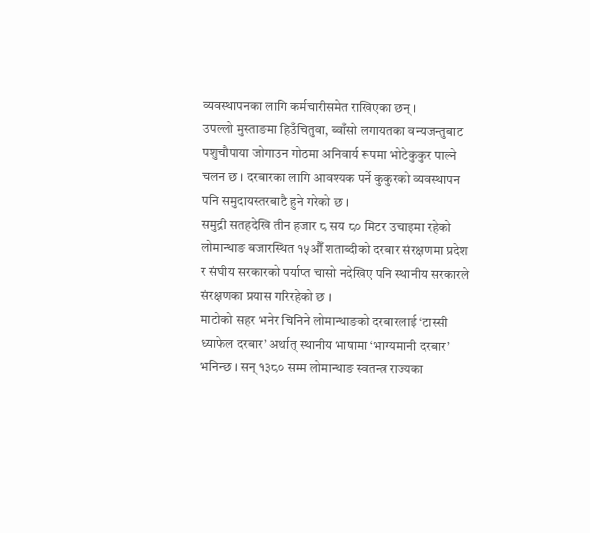व्यवस्थापनका लागि कर्मचारीसमेत राखिएका छन् ।
उपल्लो मुस्ताङमा हिउँचितुवा, ब्वाँसो लगायतका वन्यजन्तुबाट पशुचौपाया जोगाउन गोठमा अनिवार्य रूपमा भोटेकुकुर पाल्ने चलन छ । दरबारका लागि आवश्यक पर्ने कुकुरको व्यवस्थापन पनि समुदायस्तरबाटै हुने गरेको छ ।
समुद्री सतहदेखि तीन हजार ८ सय ८० मिटर उचाइमा रहेको लोमान्थाङ बजारस्थित १५औँ शताब्दीको दरबार संरक्षणमा प्रदेश र संघीय सरकारको पर्याप्त चासो नदेखिए पनि स्थानीय सरकारले संरक्षणका प्रयास गरिरहेको छ ।
माटोको सहर भनेर चिनिने लोमान्थाङको दरबारलाई ‘टास्सी ध्याफेल दरबार’ अर्थात् स्थानीय भाषामा ‘भाग्यमानी दरबार’ भनिन्छ । सन् १३८० सम्म लोमान्थाङ स्वतन्त्र राज्यका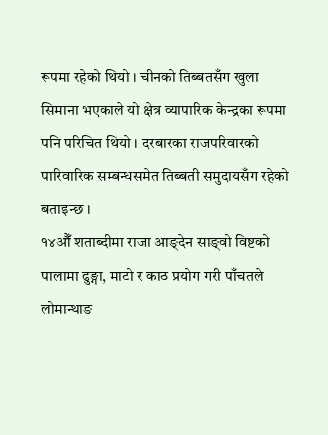रूपमा रहेको थियो । चीनको तिब्बतसँग खुला सिमाना भएकाले यो क्षेत्र व्यापारिक केन्द्रका रूपमा पनि परिचित थियो । दरबारका राजपरिवारको पारिवारिक सम्बन्धसमेत तिब्बती समुदायसँग रहेको बताइन्छ ।
१४औँ शताब्दीमा राजा आङ्देन साङ्वो विष्टको पालामा ढुङ्गा, माटो र काठ प्रयोग गरी पाँचतले लोमान्थाङ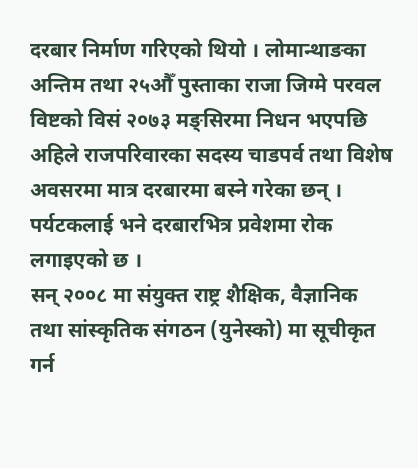दरबार निर्माण गरिएको थियो । लोमान्थाङका अन्तिम तथा २५औँ पुस्ताका राजा जिग्मे परवल विष्टको विसं २०७३ मङ्सिरमा निधन भएपछि अहिले राजपरिवारका सदस्य चाडपर्व तथा विशेष अवसरमा मात्र दरबारमा बस्ने गरेका छन् । पर्यटकलाई भने दरबारभित्र प्रवेशमा रोक लगाइएको छ ।
सन् २००८ मा संयुक्त राष्ट्र शैक्षिक, वैज्ञानिक तथा सांस्कृतिक संगठन (युनेस्को) मा सूचीकृत गर्न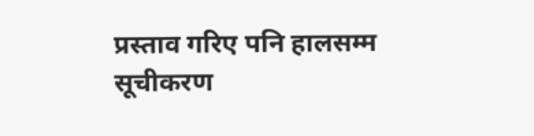प्रस्ताव गरिए पनि हालसम्म सूचीकरण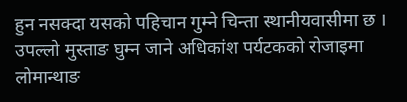हुन नसक्दा यसको पहिचान गुम्ने चिन्ता स्थानीयवासीमा छ । उपल्लो मुस्ताङ घुम्न जाने अधिकांश पर्यटकको रोजाइमा लोमान्थाङ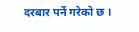दरबार पर्ने गरेको छ ।